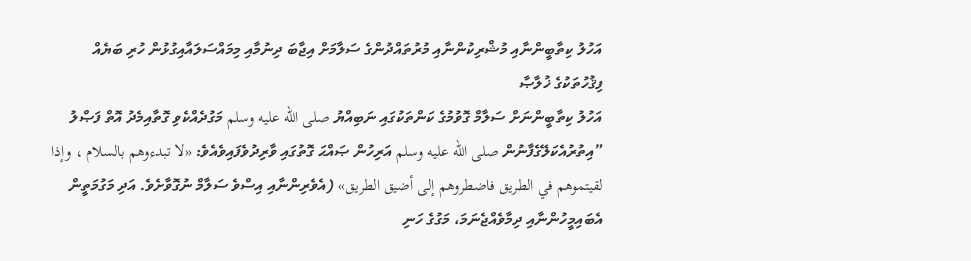އަހުލު ކިތާބީންނާއި މުޝްރިކުންނާއި މުރުތައްދުންގެ ސަލާމަށް އިޖާބަ ދިނުމާއި މިމައްސަލައާއިގުޅުން ހުރި ބަޔެއް ފިޤުހުތަކުގެ ޚުލާޞާ
އަހުލު ކިތާބީންނަށް ސަލާމް ގޮވުމުގެ ކަންތަކުގައި ނަބިއްޔު صلى الله عليه وسلم މަގުދެއްކެވި ގޮތާއިމެދު އޮތް ފަޞްލު
”އިތުރުއެކަލޭގެފާނުން صلى الله عليه وسلم އަރިހުން ޞައްޙަ ގޮތުގައި ވާރިދުވެފައިވެއެވެ: «لا تبدءوهم بالسلام ، وإذا لقيتموهم في الطريق فاضطروهم إلى أضيق الطريق» (އެވެރިންނާއި އިސްވެ ސަލާމް ނުގޮވާށެވެ. އަދި މަގުމަތީން އެބައިމީހުންނާއި ދިމާވެއްޖެނަމަ، މަގުގެ ހަނި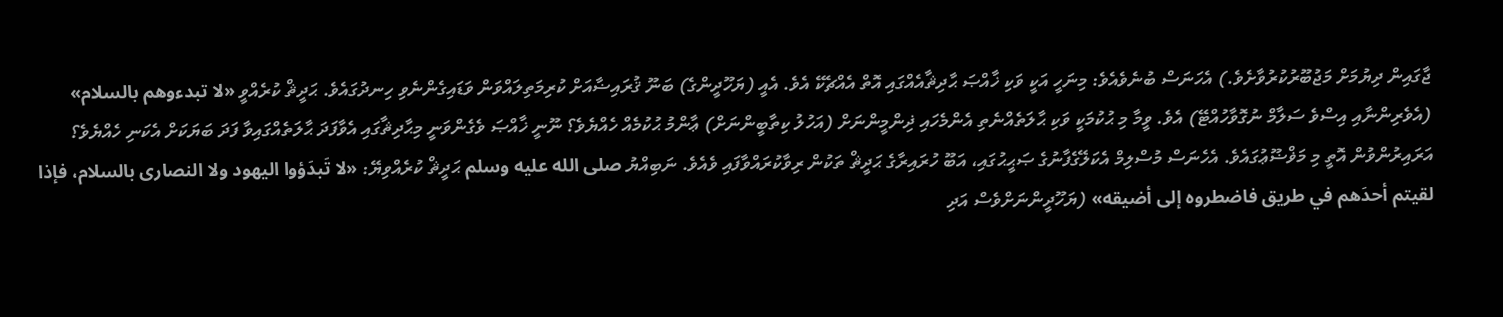ޖާގައިން ދިޔުމަށް މަޖުބޫރުކުރުވާށެވެ.) އެހަނަސް ބުނެވެއެވެ: މިނަހީ އަކީ ވަކި ޚާއްޞަ ޙާދިޘާއެއްގައި އޮތް އެއްޗެކޭ އެވެ. އެއީ (ޔަހޫދީންގެ) ބަނޫ ޤުރައިޟާއަށް ކުރިމަތިލައްވަން ވަޑައިގެންނެވި ހިނދުގައެވެ. ޙަދީޘް ކުރެއްވީ «لا تبدءوهم بالسلام» (އެވެރިންނާއި އިސްވެ ސަލާމް ނުގޮވާހުއްޓޭ) އެވެ. ވީމާ މި ޙުކުމަކީ ވަކި ޙާލަތެއްނެތި އެންމެހައި ޛިންމީންނަށް (އަހުލު ކިތާބީންނަށް) ޢާންމު ޙުކުމެއް ހެއްޔެވެ؟ ނޫނީ ޚާއްޞަ ވެގެންވަނީ މިޙާދިޘާގައި އެވާފަދަ ޙާލަތެއްގައިވާ ފަދަ ބަޔަކަށް އެކަނި ހެއްޔެވެ؟ އަރައިރުންވުން އޮތީ މި މަޥްޟޫޢުގައެވެ. އެހެނަސް މުސްލިމް އެކަލޭގެފާނުގެ ޞަޙީޙުގައި، އަބޫ ހުރައިރާގެ ޙަދީޘް ތަކުން ރިވާކުރައްވާފައި ވެއެވެ. ނަބިއްޔު صلى الله عليه وسلم ޙަދީޘް ކުރެއްވިޔޭ: «لا تَبدَؤوا اليهود ولا النصارى بالسلام، فإذا لقيتم أحدَهم في طريق فاضطروه إلى أضيقه» (ޔަހޫދީންނަށްވެސް އަދި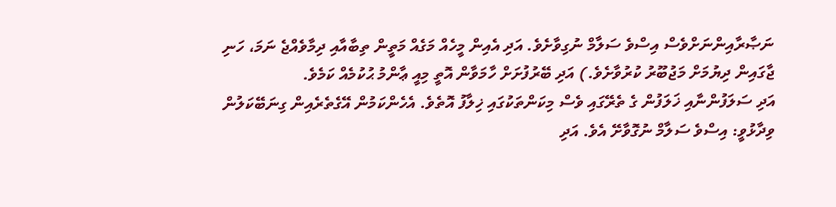ނަޞާރާއިންނަށްވެސް އިސްވެ ސަލާމް ނުގިވާށެވެ. އަދި އެއިން މީހެއް މަގެއް މަތީން ތިބާއާއި ދިމާވެއްޖެ ނަމަ، ހަނި ޖާގައިން ދިޔުމަށް މަޖުބޫރު ކުރުވާށެވެ.) އަދި ބޭރުފުށަށް ހާމަވާން އޮތީ މިއީ ޢާންމު ޙުކުމެއް ކަމެވެ.
އަދި ސަލަފުންނާއި ޚަލަފުން ގެ ތެރޭގައި ވެސް މިކަންތަކުގައި ޚިލާފު އޮތެވެ. އެހެންކަމުން އޭގެތެރެއިން ގިނަބޭކަލުން ވިދާޅުވީ: އިސްވެ ސަލާމް ނުގޮވާށޭ އެވެ. އަދި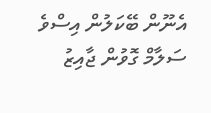އެނޫން ބޭކަލުން އިސްވެ ސަލާމް ގޮވުން ޖާއިޒު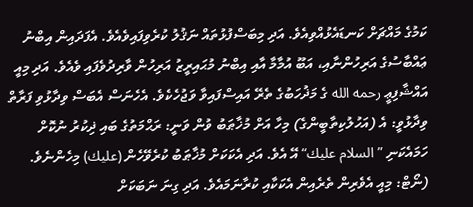ކަމުގެ މައްޗަށް ކަނޑައެޅުއްވިއެވެ. އަދި މިބަސްފުޅުތައް ނަޤުލު ކުރެވިފައިވެއެވެ. އެފަދައިން އިބްނު ޢައްބާސުގެ އަރިހުންނާއި، އަބޫ އުމާމާ އާއި އިބްނު މުޙައިރީޒު އަރިހުން ވާރިދުވެފައި ވެއެވެ. އަދި މިއީ އައްޝާފިޢީ رحمه الله ގެ މަޛުހަބުގެ ތެރޭ އައިސްފައިވާ ވަޖުހެކެވެ. އެހެނަސް އެބަސް ވިދާޅުވި ފަރާތް ވިދާޅުވީ: އެ (އަހުލުކިތާބީންގެ) މިހާ އަށް މުޚާޠަބު ވުން ވަނީ: ރަޙްމަތުގެ ބައި ޛިކުރު ނުކޮށް ހަމައެކަނި ”السلام عليك“ އޭ އެވެ. އަދި އެކަކަށް މުޚާޠަބު ކުރެވޭހެން (عليك) މިހެންނެވެ. (ނޯޓް: މިއީ އެވެރިން ތެރެއިން އެކަކާއި ކުރާނަމައެވެ. އަދި ގިނަ ނަބަކަށް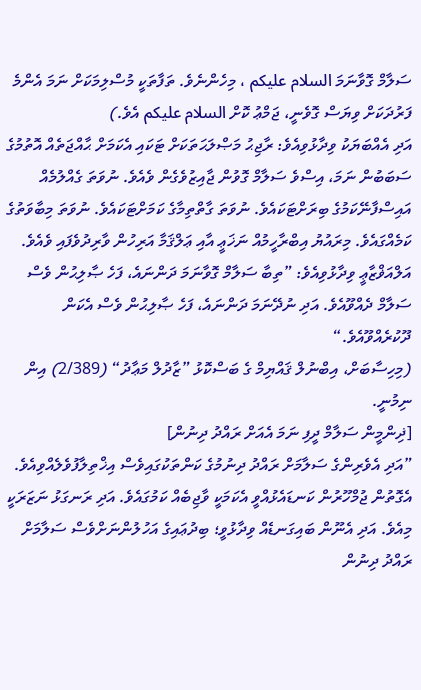ސަލާމް ގޮވާނަމަ السلام عليكم ، މިހެންނެވެ. ތަފާތަކީ މުސްލިމަކަށް ނަމަ އެންމެ ފަރުދަކަށް ވިޔަސް ގޮވެނީ، ޖަމްޢު ކޮށް السلام عليكم އެވެ.)
އަދި އެއްބަޔަކު ވިދާޅުވިއެވެ: ރާޖިޙު މަޞްލަޙަތަކަށް ޓަކައި އެކަމަށް ޙާއްޖަތެއް އޮތުމުގެ ސަބަބުން ނަމަ، އިސްވެ ސަލާމް ގޮވުން ޖާއިޒުވެގެން ވެއެވެ. ނުވަތަ ގެއްލުމެއް އައިސްފާނޭކަމުގެ ބިރަށްޓަކައެވެ. ނުވަތަ ގާތްތިމާގެ ކަމަށްޓަކައެވެ. ނުވަތަ މިބާވަތުގެ ކަމެއްގައެވެ. މިރައުޔު އިބްރާހީމުއް ނަޚަޢީ އާއި ޢަލްޤަމާ އަރިހުން ވާރިދުވެފައި ވެއެވެ.
އަލްއަޥްޒާޢީ ވިދާޅުވިއެވެ: ”ތިބާ ސަލާމް ގޮވާނަމަ ދަންނައެ، ފަހެ ޞާލިޙުން ވެސް ސަލާމް ދެއްވޫއެވެ. އަދި ނުދޭނަމަ ދަންނައެ، ފަހެ ޞާލިޙުން ވެސް އެކަން ދޫކުރެއްވޫއެވެ.“
(މިހިސާބަށް، އިބްނުލް ޤައްޔިމް ގެ ބަސްކޮޅު ”ޒާދުލް މަޢާދު“ (2/389) އިން ނިމުނީ.
[ޛިންމީން ސަލާމް ދީފި ނަމަ އެއަށް ރައްދު ދިނުން]
”އަދި އެވެރިންގެ ސަލާމަށް ރައްދު ދިނުމުގެ ކަންތަކުގައިވެސް އިޚްތިލާފުވެލެއްވިއެވެ. އެގޮތުން ޖުމްހޫރުން ކަނޑައެޅުއްވީ އެކަމަކީ ވާޖިބެއް ކަމުގައެވެ. އަދި ރަނގަޅު ނަޒަރަކީ މިއެވެ. އަދި އެނޫން ބައިގަނޑެއް ވިދާޅުވީ؛ ބިދުޢައިގެ އަހުލުންނަށްވެސް ސަލާމަށް ރައްދު ދިނުން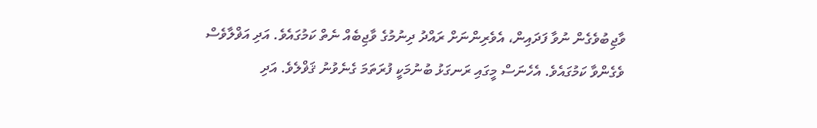ވާޖިބުވެގެން ނުވާ ފަދައިން، އެވެރިންނަށް ރައްދު ދިނުމުގެ ވާޖިބެއް ނެތް ކަމުގައެވެ. އަދި އަޥްލާވެސް ވެގެންވާ ކަމުގައެވެ. އެހެނަސް މީގައި ރަނގަޅު ބުނުމަކީ ފުރަތަމަ ގެނެވުނު ޤަޥްލެވެ. އަދި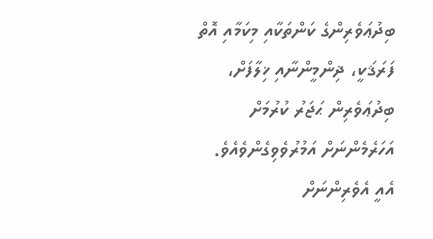ބިދުޢަވެރިންގެ ކަންތަކާއި މިކަމާއި އޮތް ފަރަޤަކީ، ޛިންމީންނާއި ޚިލާފަށް، ބިދުޢަވެރިން ޙަޖަރު ކުރުމަށް އަހަރެމެންނަށް އަމުރުވެވިގެންވެއެވެ. އެއީ އެވެރިންނަށް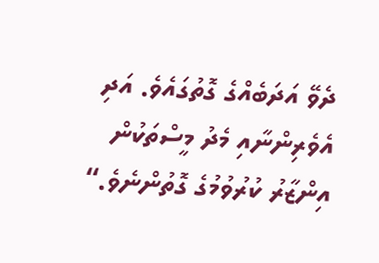ދެވޭ އަދަބެއްގެ ގޮތުގައެވެ. އަދި އެވެރިންނާއި މެދު މީސްތަކުން އިންޒާރު ކުރުވުމުގެ ގޮތުންނެވެ.“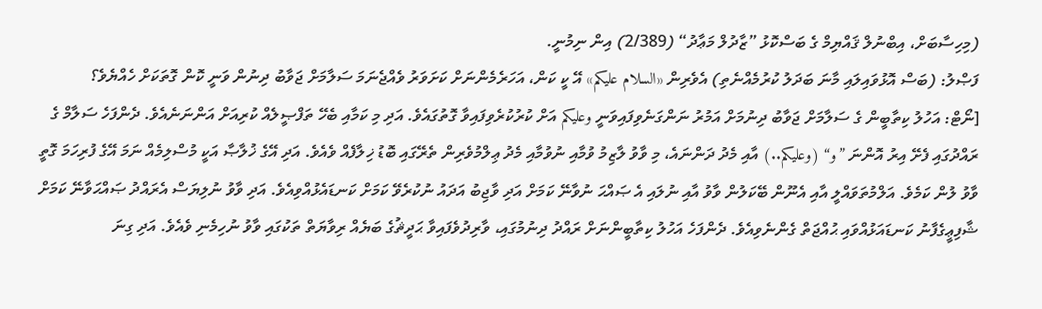(މިހިސާބަށް، އިބްނުލް ޤައްޔިމް ގެ ބަސްކޮޅު ”ޒާދުލް މަޢާދު“ (2/389) އިން ނިމުނީ.
ފަޞްލު: (ބަސް އޮޅުވައިލައި މާނަ ބަދަލު ކުރުމެއްނެތި) އެވެރިން «السلام عليكم» އޭ ކީ ކަން، އަހަރެމެންނަށް ކަށަވަރު ވެއްޖެނަމަ ސަލާމަށް ޖަވާބު ދިނުން ވަނީ ކޮން ގޮތަކަށް ހެއްޔެވެ؟
[ނޯޓް: އަހުލު ކިތާބީން ގެ ސަލާމަށް ޖަވާބު ދިނުމަށް އަމުރު ނަންގަނެވިފައިވަނީ وعليكم އަށް ކުރުކުރެވިފައިވާ ގޮތުގައެވެ. އަދި މި ކަމާއި ބެހޭ ތަފްޞީލެއް ކުރިއަށް އަންނަނެއެވެ. ދެންފަހެ ސަލާމް ގެ ރައްދުގައި ފެށޭ އިރު އޮންނަ ”و“ (وعليكم..) އާއި މެދު ދަންނައެ، މި ވާވު ލާޒިމު ވުމާއި ނުވުމާއި މެދު ޢިލްމުވެރިން ތެރޭގައި ބޮޑު ޚިލާފެއް ވެއެވެ. އަދި އޭގެ ޚުލާޞާ އަކީ މުސްލިމެއް ނަމަ އޭގެ ފުރިހަމަ ގޮތީ ވާވު ލުން ކަމެވެ. އަލްމުތަވައްލީ އާއި އެނޫން ބޭކަލުން ވާވު އާއި ނުލައި އެ ޞައްޙަ ނުވާނޭ ކަމަށް އަދި ވާޖިބު އަދައު ނުކުރެވޭ ކަމަށް ކަނޑައެޅުއްވިއެވެ. އަދި ވާވު ނުލިޔަސް އެރައްދު ޞައްޙަވާނޭ ކަމަށް ޝާފިޢީގެފާނު ކަނޑައަޅުއްވައި ޙުއްޖަތް ގެންނެވިއެވެ. ދެންފަހެ އަހުލު ކިތާބީންނަށް ރައްދު ދިނުމުގައި، ވާރިދުވެފައިވާ ޙަދީޘުގެ ބަޔެއް ރިވާޔަތް ތަކުގައި ވާވު ނުހިމެނި ވެއެވެ. އަދި ގިނަ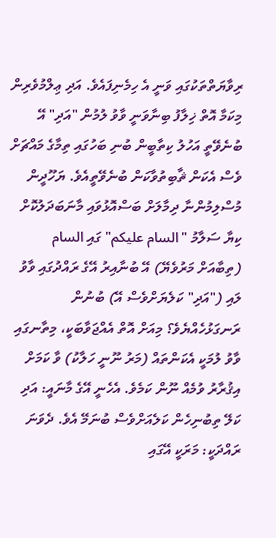ރިވާޔަތްތަކުގައި ވަނީ އެ ހިމެނިފައެވެ. އަދި ޢިލްމުވެރިން މިކަމާ އޮތް ޚިލާފު ބިނާވަނީ ވާވު ލުމުން "އަދި" އޭ ބުނެވޭތީ އަހުލު ކިތާބީން ބުނި ބަހުގައި ތިމާގެ މައްޗަށް ވެސް އެކަން ޘާބިތުވާކަން ބުނެވޭތީއެވެ. ޔަހޫދީން މުސްލިމުންނާ ދިމާލަށް ބަސްއޮޅުވައި މާނަބަދަލުކޮށް ކިޔާ ސަލާމު "السام عليكم" ގައި السام (ތިބާއަށް މަރުވެޔޭ) އޭ ބުނާއިރު އޭގެ ރައްދުގައި ވާވު ލައި ("އަދި" ކަލެޔަށްވެސް އޭ) ބުނުން ރަނގަޅުހެއްޔެވެ؟ މިއަށް އޮތް އެއްޖަވާބަކީ، މިތާނގައި ވާވު ލުމަކީ އެކަންތައް (މަރު ނޫނީ ހަލާކު) ވާ ކަމަށް އިޤުރާރު ވުމެއް ނޫން ކަމެވެ. އެހެނީ އޭގެ މާނައީ: އަދި ކަލޭ ތިބުނިހެން ކަލެއަށްވެސް ބުނަމޭ އެވެ. ދެވަނަ ރައްދަކީ: މަރަކީ އޭގައި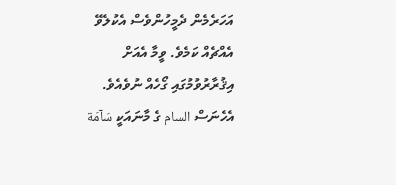އަހަރެމެން ދެމީހުންވެސް އެކުލެވޭ އެއްޗެއް ކަމެވެ. ވީމާ އެއަށް އިޤުރާރުވުމުގައި ގޯހެއް ނުވެއެވެ. އެހެނަސް السام ގެ މާނައަކީ سَآمَة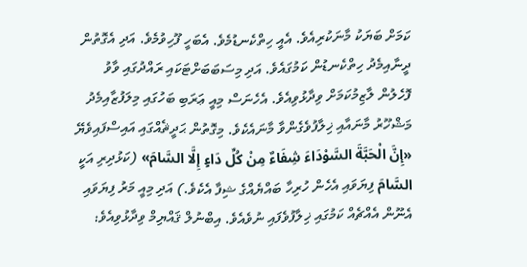ކަމަށް ބަޔަކު މާނަކުރިއެވެ. އެއީ ހިތްކެނޑުމެވެ. އެބަހީ ފޫހިވުމެވެ. އަދި އެގޮތުން ދީނާއިމެދު ހިތްކެނޑުން ކަމުގައެވެ. އަދި މިސަބަބަށްޓަކައި ރައްދުގައި ވާވު ފޮހެލުން ލާޒިމުކަމަށް ވިދާޅުވިއެވެ. އެހެނަސް މިއީ ޢަރަބި ބަހުގައި މިލަފުޒާއިމެދު މަޝްހޫރު މާނައާއި ޚިލާފުވެގެންވާ މާނައެކެވެ. މިގޮތުން ޙަދީޘެއްގައި އައިސްފައިވެޔޭ «إِنَّ الْحَبَّةَ السَّوْدَاءَ شِفَاءٌ مِنْ كُلِّ دَاءٍ إِلَّا السَّامَ» (ކަޅުދިރި އަކީ السَّامَ ފިޔަވައި އެހެން ހުރިހާ ބައްޔެއްގެ ޝިފާ އެކެވެ.) އަދި މިއީ މަރު ފިޔަވައި އެނޫން އެއްޗެއް ކަމުގައި ޚިލާފުވެފައި ނުވެއެވެ. އިބްނުލް ޤައްޔިމް ވިދާޅުވިއެވެ: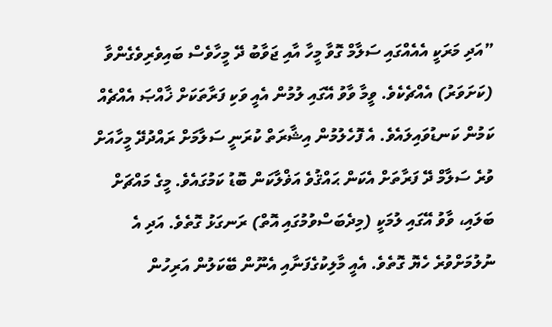”އަދި މަރަކީ އެއެއްގައި ސަލާމް ގޮވާ މީހާ އާއި ޖަވާބު ދޭ މީހާވެސް ބައިވެރިވެގެންވާ (ކަށަވަރު) އެއްޗެކެވެ. ވީމާ ވާވު އޭގައި ލުމުން އެއީ ވަކި ފަރާތަކަށް ޚާއްޞަ އެއްޗެއް ކަމުން ކަނޑުވައިލައެވެ. އެ ފޮހެލުމުން އިޝާރަތް ކުރަނީ ސަލާމަށް ރައްދުދޭ މީހާއަށް ވުރެ ސަލާމް ދޭ ފަރާތަށް އެކަން ޙައްޤުވެ އަޥްލާކަން ބޮޑު ކަމުގައެވެ. މީގެ މައްޗަށް ބަލައި، ވާވު އޭގައި ލުމަކީ (މިދެބަސްވުމުގައި އޮތް) ރަނގަޅު ގޮތެވެ. އަދި އެ ނުލުމަށްވުރެ ހެޔޮ ގޮތެވެ. އެއީ މާލިކުގެފަނާއި އެނޫން ބޭކަލުން އަރިހުން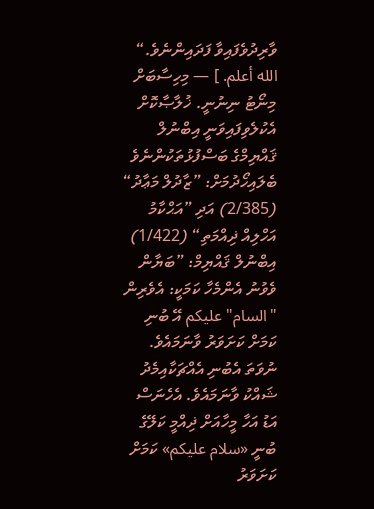ވާރިދުވެފައިވާ ފަދައިންނެވެ.“ الله أعلم. ] — މިހިސާބަށް މިނޯޓު ނިނުނީ. ޚުލާޞާކޮށް އެކުލެވިފައިވަނީ އިބްނުލް ޤައްޔިމްގެ ބަސްފުޅުތަކުންނެވެ ބެލައިހޯދުމަށް: ”ޒާދުލް މަޢާދު“ (2/385) އަދި ”އަޙްކާމު އަހްލިއް ޛިއްމަތި“ (1/422)
އިބްނުލް ޤައްޔިމް: ”ބަޔާން ވެވުނު އެންމެހާ ކަމަކީ: އެވެރިން "السام" عليكم އޭ ބުނި ކަމަށް ކަށަވަރު ވާނަމައެވެ. ނުވަތަ އެބުނި އެއްޗަކާއިމެދު ޝައްކު ވާނަމައެވެ. އެހެނަސް އަޑު އަހާ މީހާއަށް ޛިއްމީ ކަލޭގެ ބުނީ «سلام عليكم» ކަމަށް ކަށަވަރު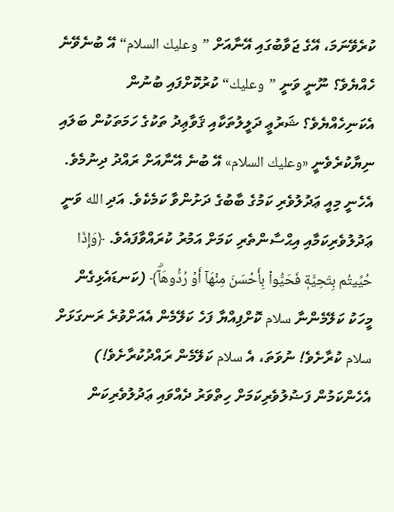ކުރެވޭނަމަ، އޭގެ ޖަވާބުގައި އޭނާއަށް ”وعليك السلام“ އޭ ބުނެވޭނެ ހެއްޔެވެ؟ ނޫނީ ވަނީ ”وعليك“ ކުރުކޮށްފައި ބުނުން އެކަނިހެއްޔެވެ؟ ޝަރުޢީ ދަލީލުތަކާއި ޤަވާޢިދު ތަކުގެ ހަމަތަކުން ބަލައި ނިޔާކުރެވެނީ «وعليك السلام» އޭ ބުނެ އޭނާއަށް ރައްދު ދިނުމެވެ. އެހެނީ މިއީ ޢަދުލުވެރި ކަމުގެ ބާބުގެ ދަށުންވާ ކަމެކެވެ. އަދި الله ވަނީ ޢަދުލުވެރިކަމާއި އިޙްސާންތެރި ކަމަށް އަމުރު ކުރައްވާފައެވެ. ﴿وَإِذَا حُيِّيتُم بِتَحِيَّةٖ فَحَيُّواْ بِأَحۡسَنَ مِنۡهَآ أَوۡ رُدُّوهَآۗ﴾ (ކަނޑައެޅިގެން މީހަކު ކަލޭމެންނާ سلام ކޮށްފިއްޔާ ފަހެ ކަލޭމެން އެއަށްވުރެ ރަނގަޅަށް سلام ކުރާށެވެ! ނުވަތަ، އެ سلام ކަލޭމެން ރައްދުކުރާށެވެ!) އެހެންކަމުން ފަޟުލުވެރިކަމަށް ހިތްވަރު ދެއްވައި ޢަދުލުވެރިކަން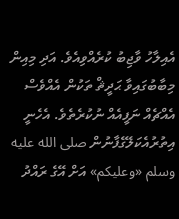އެއިލާހު ވާޖިބު ކުރެއްވިއެވެ. އަދި މިއިން މިބާބުގައިވާ ޙަދީޘް ތަކުން އެއްވެސް އެއްޗެއް ނަފީއެއް ނުކުރެތެވެ. އެހެނީ އިތުރުއެކަލޭގެފާނުން صلى الله عليه وسلم «وعليكم» އަށް އޭގެ ރައްދު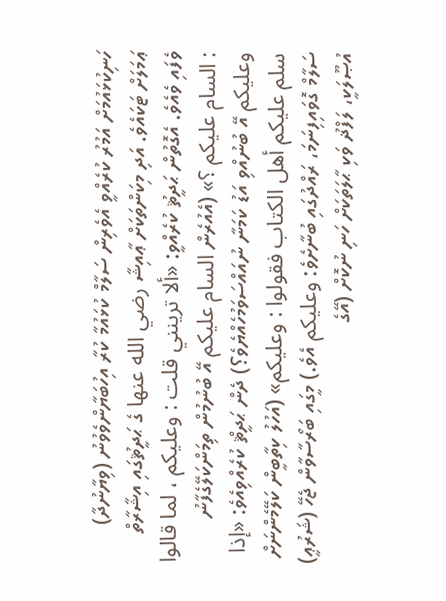ހަނިކުޅައުމަށް އަމުރު ކުރެއްވީ އެވެރިން ސަލާމް ކުޅައުމާ ކުރާ އިހުބަޔާންވެވުނު (ވިޔާނުދާ) ޢަމަލަށް ޓަކައެވެ. އަދި މިކަންތަކަށް ޢާއިޝާ رضي الله عنها ގެ ޙަދީޘުގައި އިޝާރާތް ވެފައި ވެއެވެ. އެގޮތުން ޙަދީޘު ކުރެއްވީ: «ألا ترينني قلت : وعليكم ، لما قالوا : السام عليكم ؟» (އެއުރެން السام عليكم އޭ ބުނުމުން ތިމަންކަލޭގެފާނު وعليكم އޭ ބުނުއްވި އަޑު ކަމަނާ ނުއައްސަވަމުހެއްޔެވެ؟) ދެން ޙަދީޘް ކުރެއްވިއެވެ: «إذا سلم عليكم أهل الكتاب فقولوا : وعليكم» (އަހުލު ކިތާބީން ކަލޭމެންނަށް ސަލާމް ގޮވައިފިނަމަ، ރައްދުގައި ބުނާށެވެ: وعليكم އެވެ.) މީގައި ބަރޯސާވާން ޖެހޭ (ޝަރުޢީ) އުޞޫލަކީ، ލަފްޛު ވަކި ޙާލަތަކަށް ހަނި ނުކޮށް (އޭގެ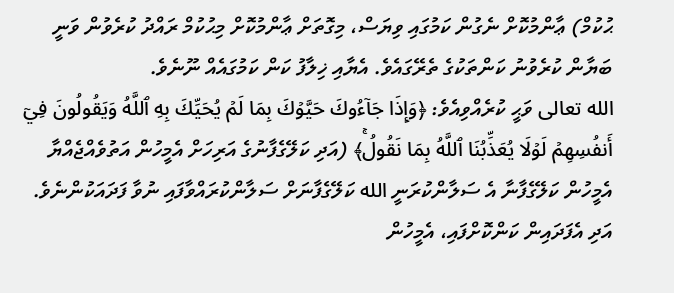ޙުކުމް) ޢާންމުކޮށް ނެގުން ކަމުގައި ވިޔަސް، މިގޮތަށް ޢާންމުކޮށް މިޙުކުމް ރައްދު ކުރެވުން ވަނީ ބަޔާން ކުރެވުނު ކަންތަކުގެ ތެރޭގައެވެ. އެޔާއި ޚިލާފު ކަން ކަމުގައެއް ނޫނެވެ.
الله تعالى ވަޙީ ކުރެއްވިއެވެ: ﴿وَإِذَا جَآءُوكَ حَيَّوۡكَ بِمَا لَمۡ يُحَيِّكَ بِهِ ٱللَّهُ وَيَقُولُونَ فِيٓ أَنفُسِهِمۡ لَوۡلَا يُعَذِّبُنَا ٱللَّهُ بِمَا نَقُولُۚ﴾ (އަދި ކަލޭގެފާނުގެ އަރިހަށް އެމީހުން އަތުވެއްޖެއްޔާ އެމީހުން ކަލޭގެފާނާ އެ ސަލާންކުރަނީ الله ކަލޭގެފާނަށް ސަލާންކުރައްވާފައި ނުވާ ފަދައަކުންނެވެ. އަދި އެފަދައިން ކަންކޮށްފައި، އެމީހުން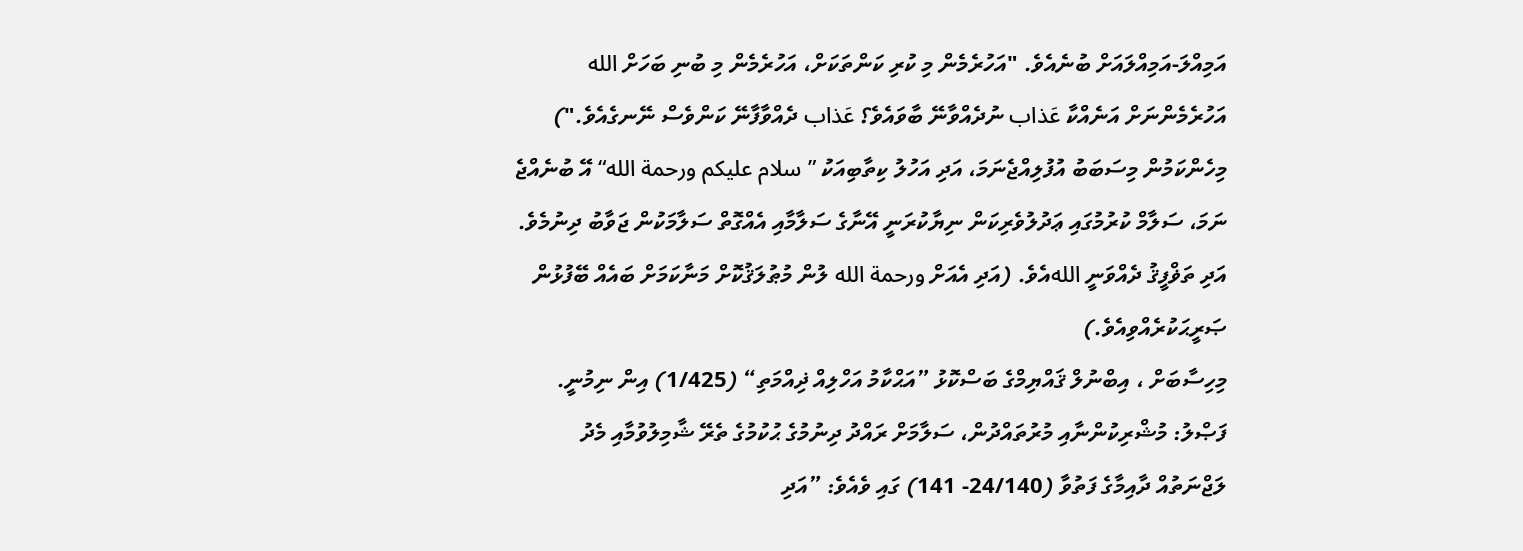އަމިއްލަ-އަމިއްލައަށް ބުނެއެވެ. "އަހުރެމެން މި ކުރި ކަންތަކަށް، އަހުރެމެން މި ބުނި ބަހަށް الله އަހުރެމެންނަށް އަނެއްކާ عَذاب ނުދެއްވާނޭ ބާވައެވެ؟ عَذاب ދެއްވާފާނޭ ކަންވެސް ނޭނގެއެވެ.") މިހެންކަމުން މިސަބަބު އުފުލިއްޖެނަމަ، އަދި އަހުލު ކިތާބިއަކު ”سلام عليكم ورحمة الله“ އޭ ބުނެއްޖެ ނަމަ، ސަލާމް ކުރުމުގައި ޢަދުލުވެރިކަން ނިޔާކުރަނީ އޭނާގެ ސަލާމާއި އެއްގޮތް ސަލާމަކުން ޖަވާބު ދިނުމެވެ. އަދި ތަޥްފީޤު ދެއްވަނީ اللهއެވެ. (އަދި އެއަށް ورحمة الله ލުން މުޠުލަޤުކޮށް މަނާކަމަށް ބައެއް ބޭފުޅުން ޞަރީޙަކުރެއްވިއެވެ.)
މިހިސާބަށް ، އިބްނުލް ޤައްޔިމްގެ ބަސްކޮޅު ”އަޙްކާމު އަހްލިއް ޛިއްމަތި“ (1/425) އިން ނިމުނީ.
ފަޞްލު: މުޝްރިކުންނާއި މުރުތައްދުން، ސަލާމަށް ރައްދު ދިނުމުގެ ޙުކުމުގެ ތެރޭ ޝާމިލުވުމާއި މެދު
ލަޖްނަތުއް ދާއިމާގެ ފަތުވާ (24/140- 141) ގައި ވެއެވެ: ”އަދި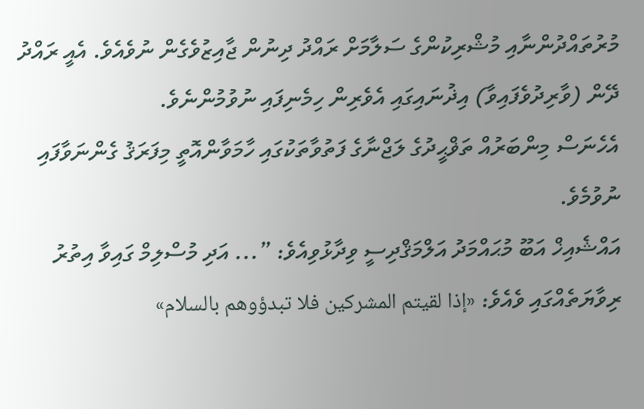މުރުތައްދުންނާއި މުޝްރިކުންގެ ސަލާމަށް ރައްދު ދިނުން ޖާއިޒުވެގެން ނުވެއެވެ. އެއީ ރައްދު ދޭން (ވާރިދުވެފައިވާ) އިޛުނައިގައި އެވެރިން ހިމެނިފައި ނުވުމުންނެވެ.
އެހެނަސް މިންބަރުއް ތަޥްޙީދުގެ ލަޖްނާގެ ފަތުވާތަކުގައި ހާމަވާންއޮތީ މިފަރަޤު ގެންނަވާފައި ނުވުމެވެ.
އައްޝެއިޚް އަބޫ މުޙައްމަދު އަލްމަޤްދިސީ ވިދާޅުވިއެވެ: ”... އަދި މުސްލިމް ގައިވާ އިތުރު ރިވާޔަތެއްގައި ވެއެވެ: «إذا لقيتم المشركين فلا تبدؤوهم بالسلام»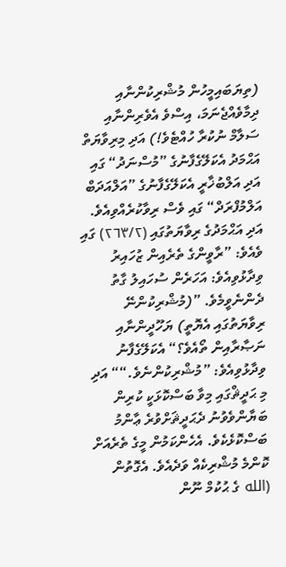(ތިޔަބައިމީހުން މުޝްރިކުންނާއި ދިމާވެއްޖެނަމަ، އިސްވެ އެވެރިންނާއި ސަލާމް ނުކުރާ ހުއްޓެވެ!) އަދި މިރިވާޔަތް އަޙްމަދު އެކަލޭގެފާނުގެ ”މުސްނަދު“ ގައި އަދި އަލްބުޚާރީ އެކަލޭގެފާނުގެ ”އަލްއަދަބް އަލްމުފްރަދް“ ގައި ވެސް ރިވާކުރެއްވިއެވެ. އަދި އަޙްމަދުގެ ރިވާޔަތުގައި (٢٦٣/٢) ގައި ވެއެވެ: ”ރާވީންގެ ތެރެއިން ޒުހައިރު ވިދާޅުވިއެވެ: އަހަރެން ސުހައިލު ގާތު ދެންނެވީމެވެ. ”(މުޝްރިކުންނޭ ރިވާޔަތުގައި އެޔޮތީ) ޔަހޫދީންނާއި ނަޞާރާއިން ތޯއެވެ؟“ އެކަލޭގެފާނު ވިދާޅުވިއެވެ: ”މުޝްރިކުންނެވެ.““ އަދި މި ޙަދީޘްގައި މިވާ ބަސްކޮޅަކީ ކުރިން ބަޔާންވެވުނު ދެޙަދީޘަށްވުރެ ޢާންމު ބަސްކޮޅެކެވެ. އެހެންކަމުން މީގެ ތެރެއަށް ކޮންމެ މުޝްރިކެއް ވަދެއެވެ. އެގޮތުން (الله ގެ ޙުކުމް ނޫން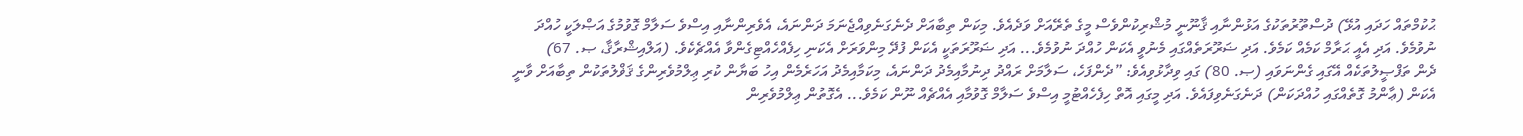ޙުކުމްތައް ހަދައި އުޅޭ) ދުސްތޫރުތަކުގެ އަޅުންނާއި ޤާނޫނީ މުޝްރިކުންވެސް މީގެ ތެރޭއަށް ވަދެއެވެ. މިކަން ތިބާއަށް ދެނެގަނެވިއްޖެނަމަ ދަންނައެ، އެވެރިންނާއި އިސްވެ ސަލާމް ގޮވުމުގެ އަޞްލަކީ ހުއްދަ ނުވުމެވެ. އަދި އެއީ ޙަރާމް ކަމެއް ކަމެވެ. އަދި ޟަރޫރަތެއްގައި މެނުވީ އެކަން ހުއްދަ ނުވުމެވެ... އަދި ޟަރޫރަތަކީ އެކަން ފުދޭ މިންވަރަށް އެކަނި ހިފެއްހެއްޓިގެންވާ އެއްޗެކެވެ. (އަލްއިޝްރާޤާ، ޞ. 67)
ދެން ތަފްޞީލުތަކެއް އޭގައި ގެންނަވައި (ޞ. 80) ގައި ވިދާޅުވިއެވެ: ”ދެންފަހެ، ސަލާމަށް ރައްދު ދިނުމާއިމެދު ދަންނައެ، މިކަމާއިމެދު އަހަރެމެން އިހު ބަޔާން ކުރި ޢިލްމުވެރިންގެ ޤަޥްލުތަކުން ތިބާއަށް ވާނީ އެކަން (ޢާންމު ގޮތެއްގައި ހުއްދަކަން) ދަނެގަނެވިފައެވެ. އަދި މީގައި އޮތް ހިފެހެއްޓުމީ އިސްވެ ސަލާމް ގޮވުމާއި އެއްޗެއް ނޫން ކަމެވެ... އެގޮތުން ޢިލްމުވެރިން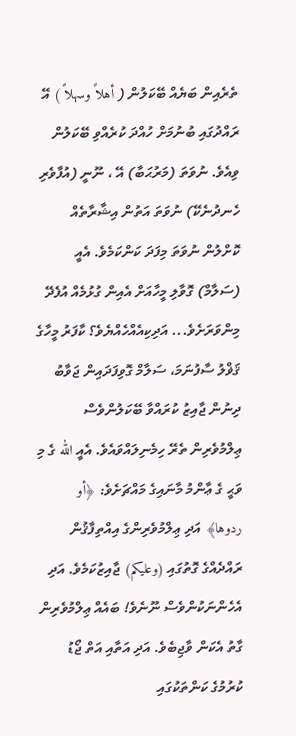ތެރެއިން ބަޔެއް ބޭކަލުން ( أهلاً وسهلاً ) އޭ ރައްދުގައި ބުނުމަށް ހުއްދަ ކުރެއްވި ބޭކަލުން ވިއެވެ. ނުވަތަ (މަރުޙަބާ) އޭ ، ނޫނީ (އުފާވެރި ހެނދުނެކޭ) ނުވަތަ އަތުން އިޝާރާތެއް ކޮށްލުން ނުވަތަ މިފަދަ ކަންކަމެވެ. އެއީ (ސަލާމް) ގޮވާލި މީހާއަށް އެއިން ގުޅުމެއް އުފެދޭ މިންވަރަށެވެ... އަދިކިއެއްހެއްޔެވެ؟ ކާފަރު މީހާގެ ޤަޥްލު ސާފުނަމަ، ސަލާމް ގޮވިފަދައިން ޖަވާބު ދިނުން ޖާއިޒު ކުރައްވާ ބޭކަލުންވެސް ޢިލްމުވެރިން ތެރޭ ހިމެނިލައްވައެވެ. އެއީ الله ގެ މި ވަޙީ ގެ ޢާންމު މާނައިގެ މައްޗަށެވެ: ﴿أو ردوها﴾ އަދި ޢިލްމުވެރިންގެ އިއްތިފާޤުން ރައްދެއްގެ ގޮތުގައި (وعليكم) ޖާއިޒުކަމެވެ. އަދި އެހެންނަކުންވެސް ނޫނެވެ! ބައެއް ޢިލްމުވެރިން ގާތު އެކަން ވާޖިބެވެ. އަދި އަތާއި އަތް ޖޯޑު ކުރުމުގެ ކަންތަކުގައި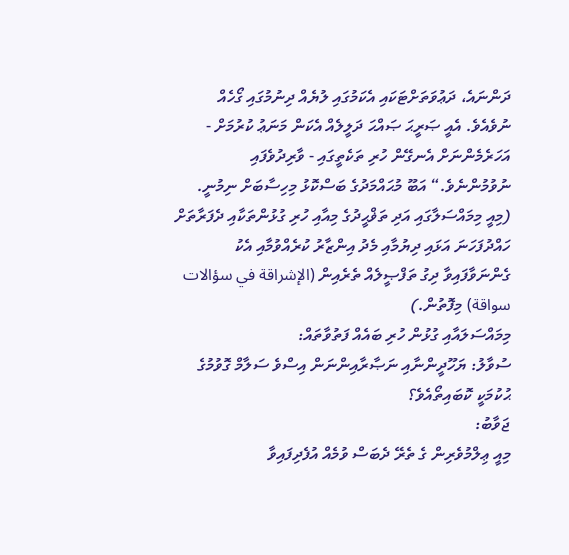ދަންނައެ، ދަޢުވަތަށްޓަކައި އެކަމުގައި ލުޔެއް ދިނުމުގައި ގޯހެއް ނުވެއެވެ. އެއީ ޞަރީޙަ ޞައްޙަ ދަލީލެއް އެކަން މަނަޢު ކުރުމަށް - އަހަރެމެންނަށް އެނގޭން ހުރި ތަކެތީގައި - ވާރިދުވެފައި ނުވުމުންނެވެ.“ އަބޫ މުޙައްމަދުގެ ބަސްކޮޅު މިހިސާބަށް ނިމުނީ. (މިއީ މިމައްސަލާގައި އަދި ތަޥްޙީދުގެ މިއާއި ހުރި ގުޅުންތަކާއި ދެފަރާތަށް ހައްދުފަހަނަ އަޅައި ދިޔުމާއި މެދު އިންޒާރު ކުރެއްވުމާއި އެކު ގެންނަވާފައިވާ ދިގު ތަފްޞީލެއް ތެރެއިން (الإشراقة في سؤالات سواقة) މިފޮތުން.)
މިމައްސަލައާއި ގުޅުން ހުރި ބައެއް ފަތުވާތައް:
ސުވާލު: ޔަހޫދީންނާއި ނަޞާރާއިންނަން އިސްވެ ސަލާމް ގޮވުމުގެ ޙުކުމަކީ ކޮބައިތޯއެވެ؟
ޖަވާބު:
މިއީ ޢިލްމުވެރިން ގެ ތެރޭ ދެބަސް ވުމެއް އުފެދިފައިވާ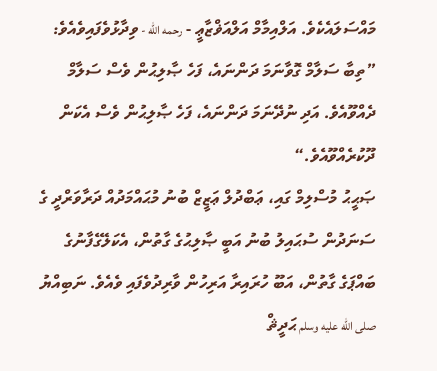މައްސަލައެކެވެ. އަލްއިމާމް އަލްއަޥްޒާޢީ - رحمه الله - ވިދާޅުވެފައިވެއެވެ: ”ތިބާ ސަލާމް ގޮވާނަމަ ދަންނައެ، ފަހެ ޞާލިޙުން ވެސް ސަލާމް ދެއްވޫއެވެ. އަދި ނުދޭނަމަ ދަންނައެ، ފަހެ ޞާލިޙުން ވެސް އެކަން ދޫކުރެއްވޫއެވެ.“
ޞަޙީޙު މުސްލިމް ގައި، ޢަބްދުލް ޢަޒީޒް ބުނު މުޙައްމަދުއް ދަރާވަރްދީ ގެ ސަނަދުން ސުޙައިލު ބުނު އަބީ ޞާލިޙުގެ ގާތުން، އެކަލޭގެފާނުގެ ބައްޕަގެ ގާތުން، އަބޫ ހުރައިރާ އަރިހުން ވާރިދުވެފައި ވެއެވެ. ނަބިއްޔު صلى الله عليه وسلم ޙަދީޘް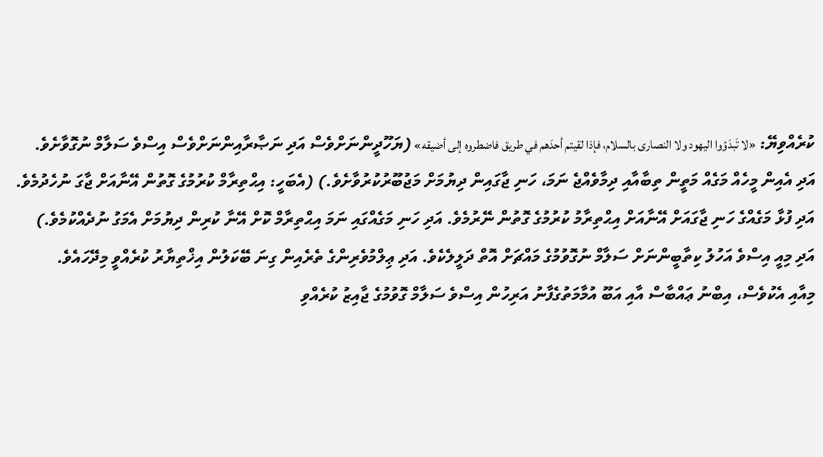ކުރެއްވިޔޭ: «لا تَبدَؤوا اليهود ولا النصارى بالسلام، فإذا لقيتم أحدَهم في طريق فاضطروه إلى أضيقه» (ޔަހޫދީންނަށްވެސް އަދި ނަޞާރާއިންނަށްވެސް އިސްވެ ސަލާމް ނުގޮވާށެވެ. އަދި އެއިން މީހެއް މަގެއް މަތީން ތިބާއާއި ދިމާވެއްޖެ ނަމަ، ހަނި ޖާގައިން ދިޔުމަށް މަޖުބޫރުކުރުވާށެވެ.) (އެބަހީ: އިޙްތިރާމް ކުރުމުގެ ގޮތުން އޭނާއަށް ޖާގަ ނުހެދުމެވެ. އަދި ފުޅާ މަގެއްގެ ހަނި ޖާގައަށް އޭނާއަށް އިޙްތިރާމު ކުރުމުގެ ގޮތުން ނޭރުމެވެ. އަދި ހަނި މަގެއްގައި ނަމަ އިޙްތިރާމް ކޮށް އޭނާ ކުރިން ދިޔުމަށް އެމަގު ނުދެއްކުމެވެ.)
އަދި މިއީ އިސްވެ އަހުލު ކިތާބީންނަށް ސަލާމް ނުގޮވުމުގެ މައްޗަށް އޮތް ދަލީލެކެވެ. އަދި ޢިލްމުވެރިންގެ ތެރެއިން ގިނަ ބޭކަލުން އިޚްތިޔާރު ކުރެއްވީ މިދޭހައެވެ.
މިއާއި އެކުވެސް، އިބްނު ޢައްބާސް އާއި އަބޫ އުމާމަތުގެފާނު އަރިހުން އިސްވެ ސަލާމް ގޮވުމުގެ ޖާއިޒު ކުރެއްވި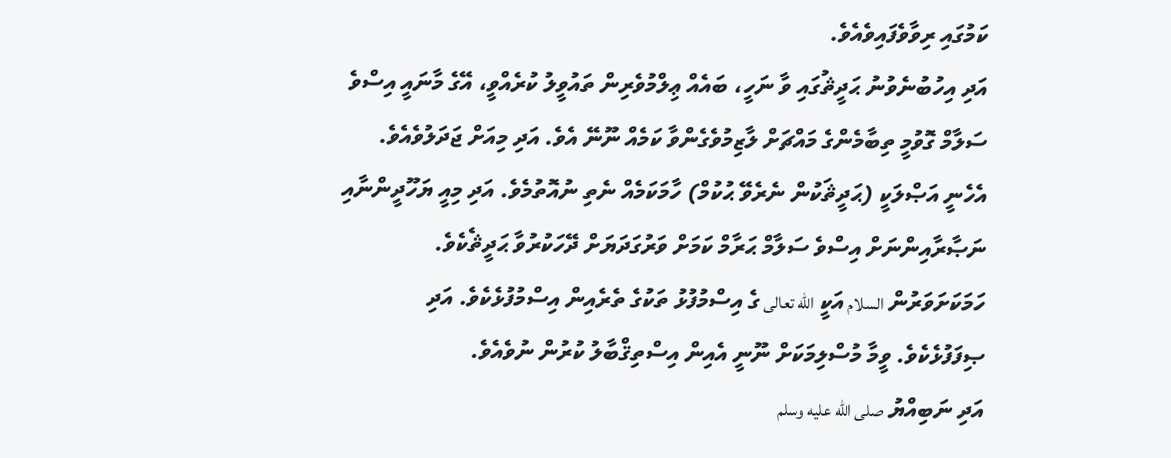ކަމުގައި ރިވާވެފައިވެއެވެ.
އަދި އިހުބުނެވުނު ޙަދީޘުގައި ވާ ނަހީ، ބައެއް ޢިލްމުވެރިން ތައުވީލު ކުރެއްވީ، އޭގެ މާނައީ އިސްވެ ސަލާމް ގޮވުމީ ތިބާމެންގެ މައްޗަށް ލާޒިމުވެގެންވާ ކަމެއް ނޫނޭ އެވެ. އަދި މިއަށް ޖަދަލުވެއެވެ. އެހެނީ އަޞްލަކީ (ޙަދީޘަކުން ނެރެވޭ ޙުކުމް) ހާމަކަމެއް ނެތި ނުއޮތުމެވެ. އަދި މިއީ ޔަހޫދީންނާއި ނަޞާރާއިންނަށް އިސްވެ ސަލާމް ޙަރާމް ކަމަށް ވަރުގަދަޔަށް ދޭހަކުރުވާ ޙަދީޘެކެވެ. ހަމަކަށަވަރުން السلام އަކީ الله تعالى ގެ އިސްމުފުޅު ތަކުގެ ތެރެއިން އިސްމުފުޅެކެވެ. އަދި ޞިފަފުޅެކެވެ. ވީމާ މުސްލިމަކަށް ނޫނީ އެއިން އިސްތިޤްބާލު ކުރުން ނުވެއެވެ.
އަދި ނަބިއްޔު صلى الله عليه وسلم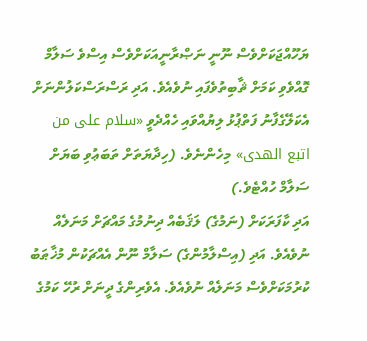ޔަހޫއްޖަކަށްވެސް ނޫނީ ނަޞްރާނީއަކަށްވެސް އިސްވެ ސަލާމް ގޮއްވެވި ކަމަށް ޘާބިތުވެފައި ނުވެއެވެ. އަދި ރަސްރަސްކަލުންނަށް އެކަލޭގެފާނު ފަތްޕުޅު ލިޔުއްވައި ހެއްދެވީ «سلام على من اتبع الهدى» މިހެންނެވެ. (ހިދާޔަތަށް ތަބަޢުވި ބަޔަށް ސަލާމް ހުއްޓެވެ.)
އަދި ކާފަރަކަށް (ނަމުގެ) ލަޤަބެއް ދިނުމުގެ މައްޗަށް މަނަލެއް ނުވެއެވެ. އަދި (އިސްލާމުންގެ) ސަލާމް ނޫން އެއްޗަކުން މުޚާޠަބު ކުރުމަކަށްވެސް މަނަލެއް ނުވެއެވެ. އެވެރިންގެ ދީނަށް ރުހޭ ކަމުގެ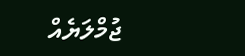ޖުމްލަޔެއް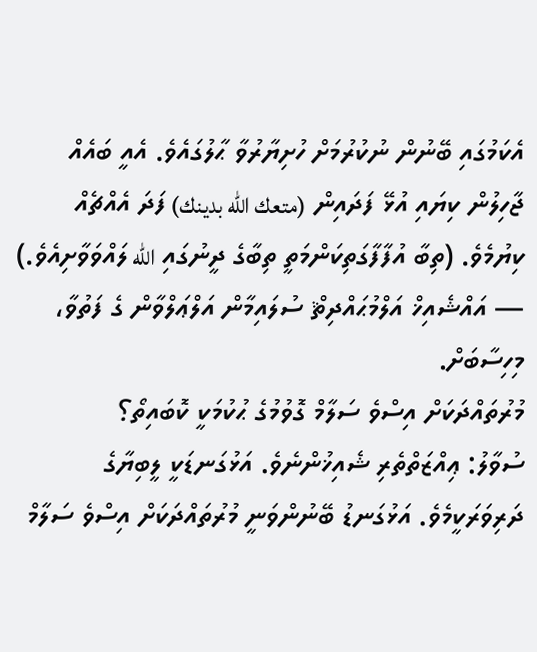އެކަމުގައި ބޭނުން ނުކުރުމަށް ހުށިޔާރުވާ ޙާލުގައެވެ. އެއީ ބައެއް ޖާހިލުން ކިޔައި އުޅޭ ފަދައިން (متعك الله بدينك) ފަދަ އެއްޗެއް ކިޔުމެވެ. (ތިބާ އުފާފާގަތިކަންމަތީ ތިބާގެ ދީނުގައި الله ލައްވަވާށިއެވެ.)
— އައްޝެއިޚް އަލްމުޙައްދިޘް ސުލައިމާން އަލްޢަލްވާން ގެ ފަތުވާ، މިހިސާބަށް.
މުރުތައްދަކަށް އިސްވެ ސަލާމް ގޮވުމުގެ ޙުކުމަކީ ކޮބައިތޯ؟
ސުވާލު: ޢިއްޒަތްތެރި ޝެއިޚުންނެވެ. އަޅުގަނޑަކީ ލީބިޔާގެ ދަރިވަރަކީމެވެ. އަޅުގަނޑު ބޭނުންވަނީ މުރުތައްދަކަށް އިސްވެ ސަލާމް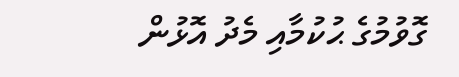ގޮވުމުގެ ޙުކުމާއި މެދު އޮޅުން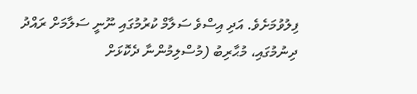ފިލުވުމަށެވެ. އަދި އިސްވެ ސަލާމް ކުރުމުގައި ނޫނީ ސަލާމަށް ރައްދު ދިނުމުގައި، މުޙާރިބު (މުސްލިމުންނާ ދެކޮޅަށް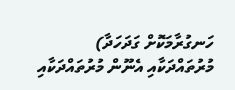ހަނގުރާމަކޮށް ގަދަހަދާ) މުރުތައްދަކާއި އެނޫން މުރުތައްދަކާއި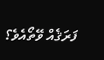ފަރަޤެއް ވޭތޯއެވެ؟